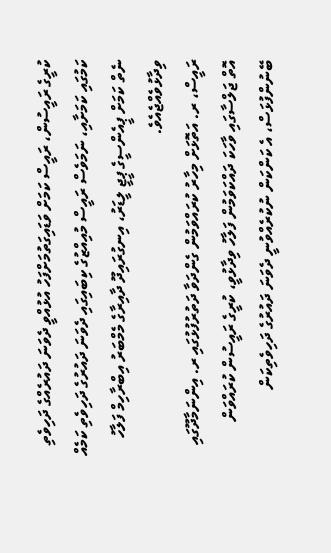ކުރީގެ ރައީސުން، ރައީސް ކަމަށް ވަޑައިގަތުމަށްފަހު އުޅުއްވީ ދެވަނަ ދައުރެއްގެ ދަހިވެތި ކަމުގައި ކަމަށާއި، ނަމަވެސް ރައީސް މުއިއްޒުގެ ކިބައިގައި ދެވަނަ ދައުރުގެ ދަހިވެތި ކަމެއް ނެތް ކަމަށް ޕީއެންސީގެ ޕީޖީ ލީޑަރު، އިނގުރައިދޫ ދާއިރާގެ މެމްބަރު އިބްރާހިމް ފަލާހު ވިދާޅުވެއްޖެއެވެ.
ރައީސް، ރ. އަތޮޅަށް މިހާރު ކުރައްވަމުން ގެންދަވާ ދަތުރުފުޅުގައި ރ. އިންނަމާދޫގައި އޮތް ޖަލްސާގައި ވާހަކަ ދައްކަވަމުން ފަލާހު ވިދާޅުވީ، ކުރީގެ ރައީސުން ކުރައްވަން ބޭނުންފުޅަސް، އެ ކަންކަން ނުކުރެއްވުނީ ދެވަނަ ދައުރުގެ ދަހިވެތިކަން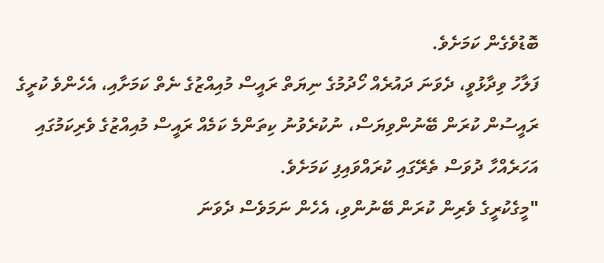ބޮޑުވެގެން ކަމަށެވެ.
ފަލާހު ވިދާޅުވީ، ދެވަނަ ދައުރެއް ހޯދުމުގެ ނިޔަތް ރައީސް މުއިއްޒުގެ ނެތް ކަމަށާއި، އެހެންވެ ކުރީގެ ރައީސުން ކުރަން ބޭނުންވިޔަސް، ނުކުރެވުނު ކިތަންމެ ކަމެއް ރައީސް މުއިއްޒުގެ ވެރިކަމުގައި އަހަރެއްހާ ދުވަސް ތެރޭގައި ކުރައްވައިފި ކަމަށެވެ.
"މީގެކުރީގެ ވެރިން ކުރަން ބޭނުންވި، އެހެން ނަމަވެސް ދެވަނަ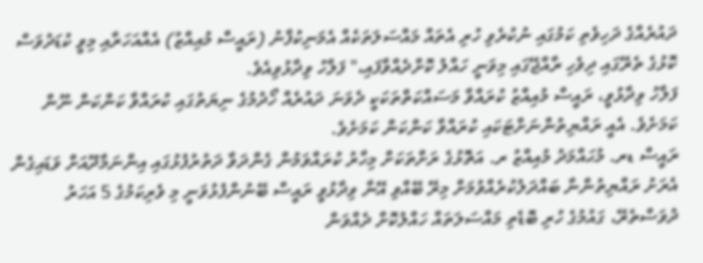ދައުރެއްގެ ދަހިވެތި ކަމުގައި ނުކުރެވި ހުރި އެތައް މައްސަލަތަކެއް އެމަނިކުފާނު (ރައީސް މުއިއްޒު) އެއްއަހަރާއި މިވީ ކުޑަދުވަސް ކޮޅުގެ ތެރޭގައި ދިވެހި ރާއްޖޭގައި މިވަނީ ހައްލު ކޮށްދެއްވާފައި،" ފަލާހު ވިދާޅުވިއެވެ.
ފަލާހު ވިދާޅުވީ، ރައީސް މުއިއްޒު ކުރައްވާ މަސައްކަތްތަކަކީ ދެވަނަ ދައުރެއް ހޯދުމުގެ ނިޔަތުގައި ކުރައްވާ ކަންކަން ނޫން ކަމަށެވެ. އެއީ ރައްޔިތުންނަށްޓަކައި ކުރައްވާ ކަންކަން ކަމަށެވެ.
ރައީސް ޑރ. މުޙައްމަދު މުއިއްޒު ރ. އަތޮޅުގެ ރަށްތަކަށް މިހާރު ކުރައްވަމުން ގެންދަވާ ދަތުރުފުޅުގައި އިންނަމާދޫއަށް ވަޑައިގެން އެރަށު ރައްޔިތުންނާ ބައްދަލުކުރެއްވުމަށް މިރޭ ބޭއްވި އޭނާ ވިދާޅުވީ ރައީސް ބޭނުންފުޅުވަނީ މި ވެރިކަމުގެ 5 އަހަރު ދުވަސްތެރޭ، ގައުމުގެ ހުރި ބޮޑެތި މައްސަލަތައް ހައްލުކޮށް ދެއްވަން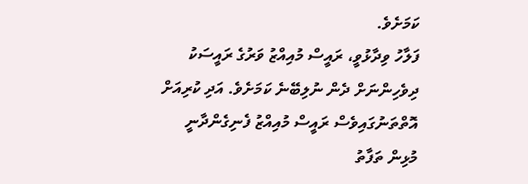ކަމަށެވެ.
ފަލާހު ވިދާޅުވީ، ރައީސް މުއިއްޒު ވަރުގެ ރައީސަކު ދިވެހިންނަށް ދެން ނުލިބޭނެ ކަމަށެވެ. އަދި ކުރިއަށް އޮތްތަނުގައިވެސް ރައީސް މުއިއްޒު ފެނިގެންދާނީ މުޅިން ތަފާތު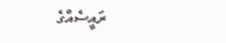ރައީސެއްގެ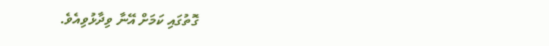ގޮތުގައި ކަމަށް އޭނާ ވިދާޅުވިއެވެ.